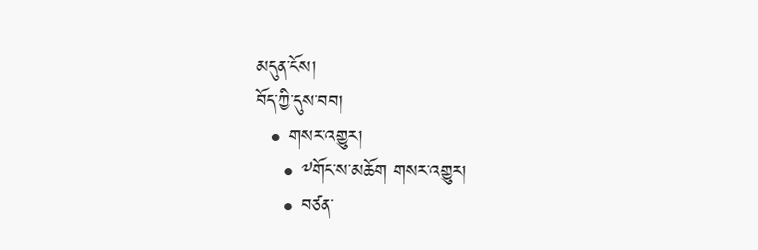མདུན་ངོས།
བོད་ཀྱི་དུས་བབ།
  • གསར་འགྱུར།
    • ༸གོང་ས་མཆོག གསར་འགྱུར།
    • བཙན་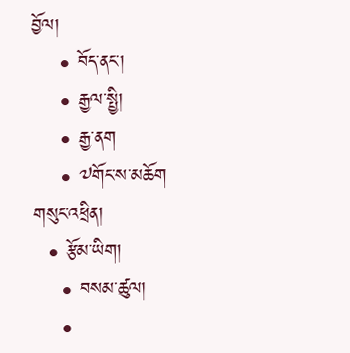བྱོལ།
    • བོད་ནང་།
    • རྒྱལ་སྤྱི།
    • རྒྱ་ནག
    • ༧གོང་ས་མཆོག གསུང་འཕྲིན།
  • རྩོམ་ཡིག།
    • བསམ་ཚུལ།
    •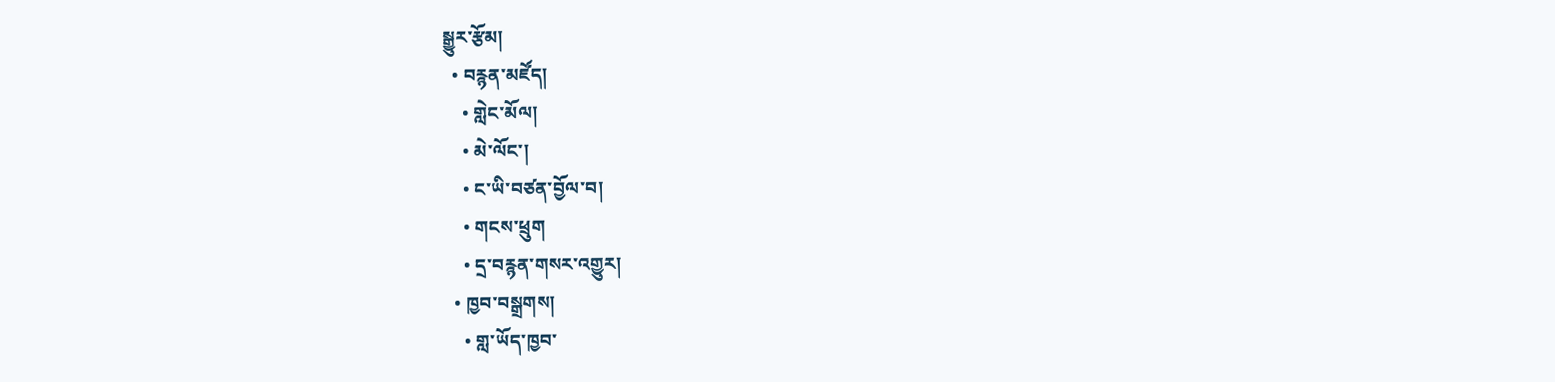སྒྱུར་རྩོམ།
  • བརྙན་མཛོད།
    • གླེང་མོལ།
    • མེ་ལོང་།
    • ང་ཡི་བཙན་བྱོལ་བ།
    • གངས་ཕྲུག
    • དྲ་བརྙན་གསར་འགྱུར།
  • ཁྱབ་བསྒྲགས།
    • གླ་ཡོད་ཁྱབ་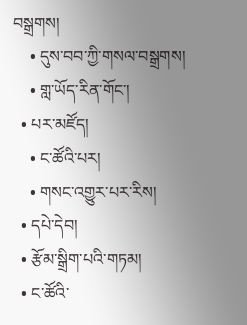བསྒྲགས།
    • དུས་བབ་ཀྱི་གསལ་བསྒྲགས།
    • གླ་ཡོད་རིན་གོང་།
  • པར་མཛོད།
    • ང་ཚོའི་པར།
    • གསང་འགྱུར་པར་རིས།
  • དཔེ་དེབ།
  • རྩོམ་སྒྲིག་པའི་གཏམ།
  • ང་ཚོའི་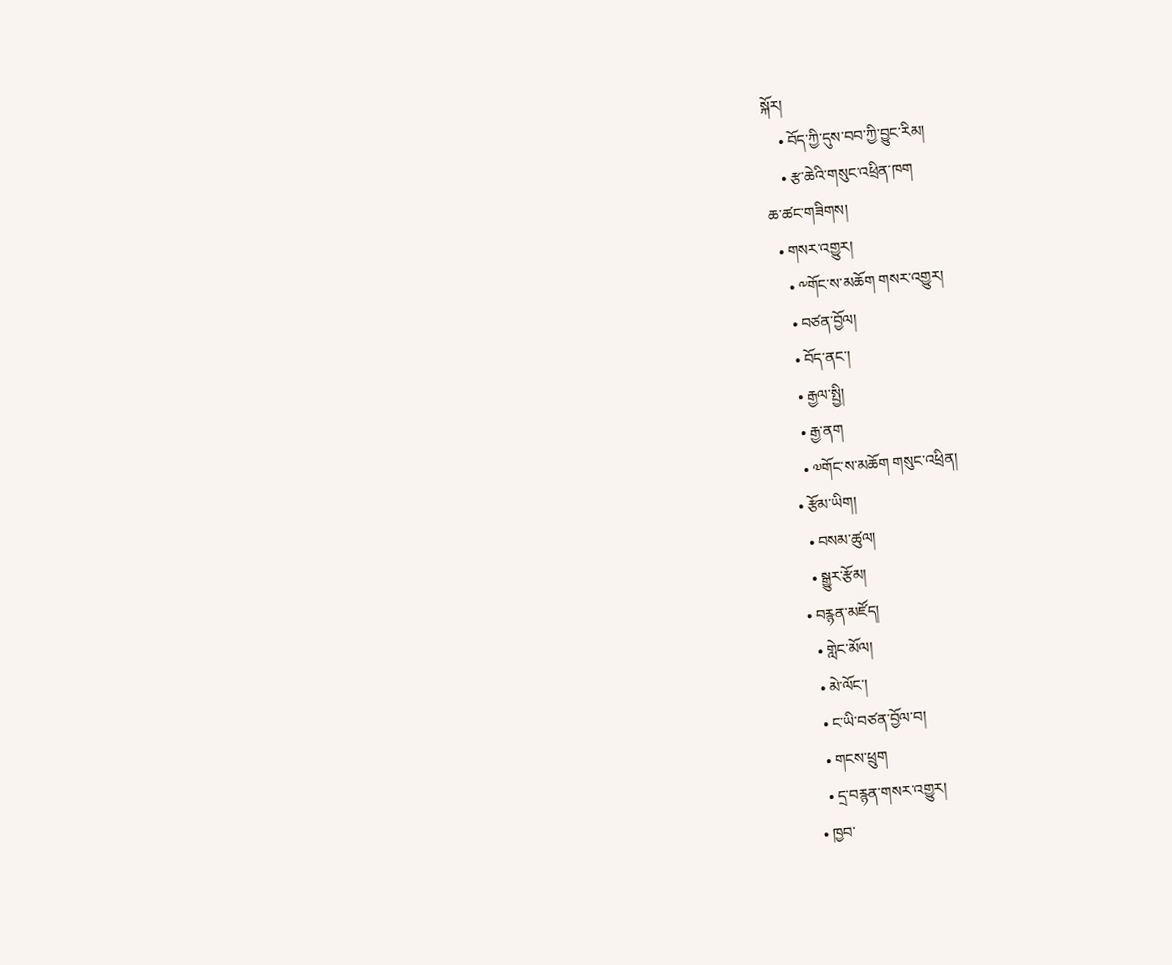སྐོར།
    • བོད་ཀྱི་དུས་བབ་ཀྱི་བྱུང་རིམ།
    • རྩ་ཆེའི་གསུང་འཕྲིན་ཁག
ཆ་ཚང་གཟིགས།
  • གསར་འགྱུར།
    • ༸གོང་ས་མཆོག གསར་འགྱུར།
    • བཙན་བྱོལ།
    • བོད་ནང་།
    • རྒྱལ་སྤྱི།
    • རྒྱ་ནག
    • ༧གོང་ས་མཆོག གསུང་འཕྲིན།
  • རྩོམ་ཡིག།
    • བསམ་ཚུལ།
    • སྒྱུར་རྩོམ།
  • བརྙན་མཛོད།
    • གླེང་མོལ།
    • མེ་ལོང་།
    • ང་ཡི་བཙན་བྱོལ་བ།
    • གངས་ཕྲུག
    • དྲ་བརྙན་གསར་འགྱུར།
  • ཁྱབ་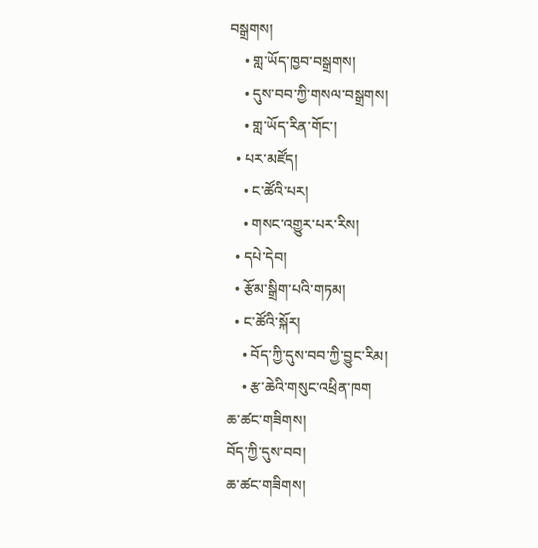བསྒྲགས།
    • གླ་ཡོད་ཁྱབ་བསྒྲགས།
    • དུས་བབ་ཀྱི་གསལ་བསྒྲགས།
    • གླ་ཡོད་རིན་གོང་།
  • པར་མཛོད།
    • ང་ཚོའི་པར།
    • གསང་འགྱུར་པར་རིས།
  • དཔེ་དེབ།
  • རྩོམ་སྒྲིག་པའི་གཏམ།
  • ང་ཚོའི་སྐོར།
    • བོད་ཀྱི་དུས་བབ་ཀྱི་བྱུང་རིམ།
    • རྩ་ཆེའི་གསུང་འཕྲིན་ཁག
ཆ་ཚང་གཟིགས།
བོད་ཀྱི་དུས་བབ།
ཆ་ཚང་གཟིགས།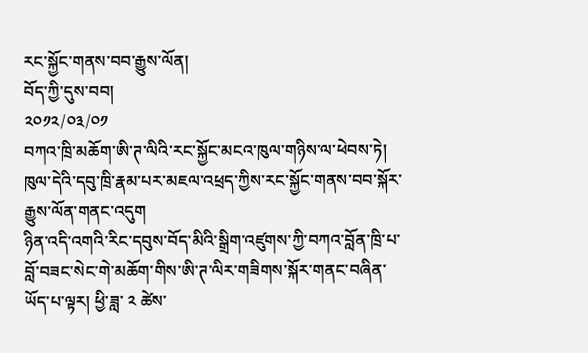རང་སྐྱོང་གནས་བབ་རྒྱུས་ལོན།
བོད་ཀྱི་དུས་བབ།
༢༠༡༢/༠༣/༠༡
བཀའ་ཁྲི་མཆོག་ཨི་ཊ་ལིའི་རང་སྐྱོང་མངའ་ཁུལ་གཉིས་ལ་ཕེབས་ཏེ། ཁུལ་དེའི་དབུ་ཁྲི་རྣམ་པར་མཇལ་འཕྲད་ཀྱིས་རང་སྐྱོང་གནས་བབ་སྐོར་རྒྱུས་ལོན་གནང་འདུག
ཉིན་འདི་འགའི་རིང་དབུས་བོད་མིའི་སྒྲིག་འཛུགས་ཀྱི་བཀའ་བློན་ཁྲི་པ་བློ་བཟང་སེང་གེ་མཆོག་གིས་ཨི་ཊ་ལིར་གཟིགས་སྐོར་གནང་བཞིན་ཡོད་པ་ལྟར། ཕྱི་ཟླ་ ༢ ཚེས་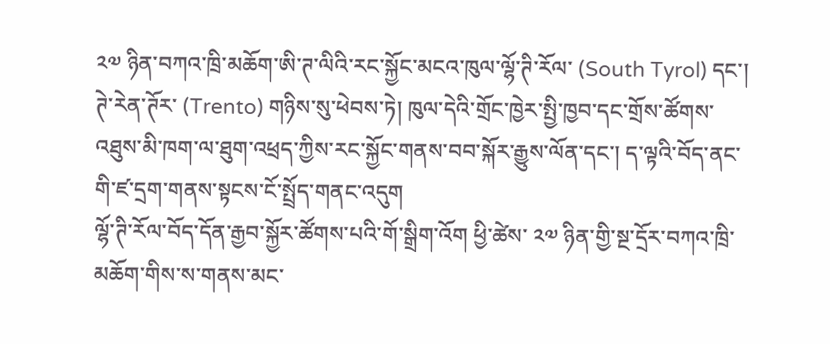༢༧ ཉིན་བཀའ་ཁྲི་མཆོག་ཨི་ཊ་ལིའི་རང་སྐྱོང་མངའ་ཁུལ་ལྷོ་ཊི་རོལ་ (South Tyrol) དང་། ཊེ་རེན་ཊོར་ (Trento) གཉིས་སུ་ཕེབས་ཏེ། ཁུལ་དེའི་གྲོང་ཁྱེར་སྤྱི་ཁྱབ་དང་གྲོས་ཚོགས་འཐུས་མི་ཁག་ལ་ཐུག་འཕྲད་ཀྱིས་རང་སྐྱོང་གནས་བབ་སྐོར་རྒྱུས་ལོན་དང་། ད་ལྟའི་བོད་ནང་གི་ཛ་དྲག་གནས་སྟངས་ངོ་སྤྲོད་གནང་འདུག
ལྷོ་ཊི་རོལ་བོད་དོན་རྒྱབ་སྐྱོར་ཚོགས་པའི་གོ་སྒྲིག་འོག ཕྱི་ཚེས་ ༢༧ ཉིན་གྱི་སྔ་དྲོར་བཀའ་ཁྲི་མཆོག་གིས་ས་གནས་མང་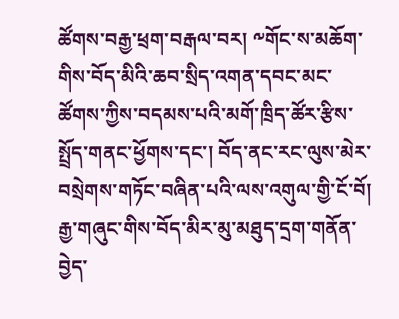ཚོགས་བརྒྱ་ཕྲག་བརྒལ་བར། ༸གོང་ས་མཆོག་གིས་བོད་མིའི་ཆབ་སྲིད་འགན་དབང་མང་ཚོགས་ཀྱིས་བདམས་པའི་མགོ་ཁྲིད་ཚོར་རྩིས་སྤྲོད་གནང་ཕྱོགས་དང་། བོད་ནང་རང་ལུས་མེར་བསྲེགས་གཏོང་བཞིན་པའི་ལས་འགུལ་གྱི་ངོ་བོ། རྒྱ་གཞུང་གིས་བོད་མིར་མུ་མཐུད་དྲག་གནོན་བྱེད་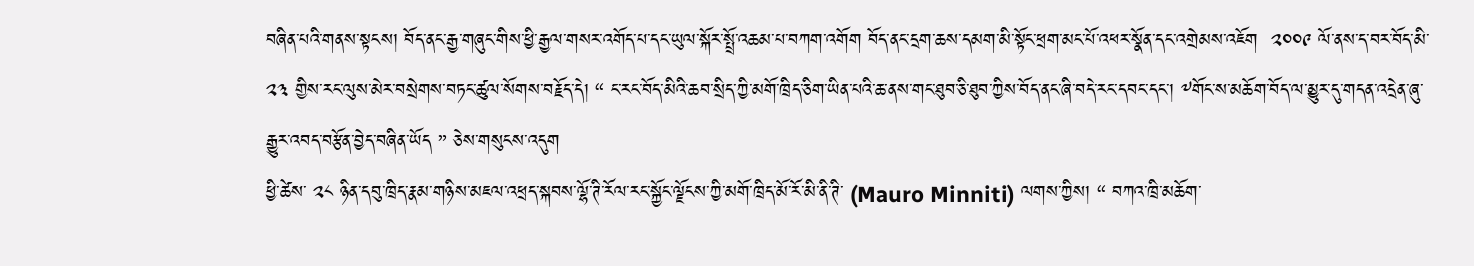བཞིན་པའི་གནས་སྟངས། བོད་ནང་རྒྱ་གཞུང་གིས་ཕྱི་རྒྱལ་གསར་འགོད་པ་དང་ཡུལ་སྐོར་སྤྲོ་འཆམ་པ་བཀག་འགོག བོད་ནང་དྲག་ཆས་དམག་མི་སྟོང་ཕྲག་མང་པོ་འཕར་སྣོན་དང་འགྲེམས་འཇོག  ༢༠༠༩ ལོ་ནས་ད་བར་བོད་མི་ ༢༣ གྱིས་རང་ལུས་མེར་བསྲེགས་བཏང་ཚུལ་སོགས་བརྗོད་དེ། “ ང་རང་བོད་མིའི་ཆབ་སྲིད་ཀྱི་མགོ་ཁྲིད་ཅིག་ཡིན་པའི་ཆ་ནས་གང་ཐུབ་ཅི་ཐུབ་ཀྱིས་བོད་ནང་ཞི་བདེ་རང་དབང་དང་། ༸གོང་ས་མཆོག་བོད་ལ་མྱུར་དུ་གདན་འདྲེན་ཞུ་རྒྱུར་འབད་བརྩོན་བྱེད་བཞིན་ཡོད ” ཅེས་གསུངས་འདུག
ཕྱི་ཚེས་ ༢༨ ཉིན་དབུ་ཁྲིད་རྣམ་གཉིས་མཇལ་འཕྲད་སྐབས་ལྷོ་ཊི་རོལ་རང་སྐྱོང་ལྗོངས་ཀྱི་མགོ་ཁྲིད་མོ་རོ་མི་ནི་ཊི་ (Mauro Minniti) ལགས་ཀྱིས། “ བཀའ་ཁྲི་མཆོག་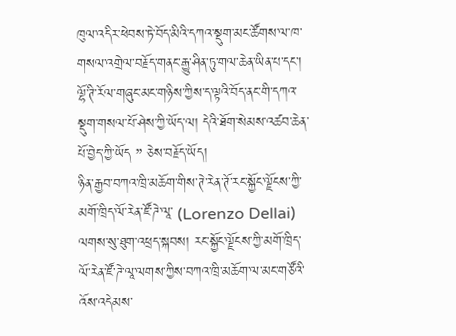ཁུལ་འདིར་ཕེབས་ཏེ་བོད་མིའི་དཀའ་སྡུག་མང་ཚོགས་ལ་ཁ་གསལ་འགྲེལ་བརྗོད་གནང་རྒྱུ་ཤིན་ཏུ་གལ་ཆེན་ཡིན་པ་དང་། ལྷོ་ཊི་རོལ་གཞུང་མང་གཉིས་ཀྱིས་ད་ལྟའི་བོད་ནང་གི་དཀའ་སྡུག་གསལ་པོ་ཤེས་ཀྱི་ཡོད་ལ། དེའི་ཐོག་སེམས་འཚབ་ཆེན་པོ་བྱེད་ཀྱི་ཡོད ” ཅེས་བརྗོད་ཡོད།
ཉིན་རྒྱབ་བཀའ་ཁྲི་མཆོག་གིས་ཊེ་རེན་ཊོ་རང་སྐྱོང་ལྗོངས་ཀྱི་མགོ་ཁྲིད་ལོ་རེན་ཛོ་ཌེ་ལཱ་ (Lorenzo Dellai) ལགས་སུ་ཐུག་འཕྲད་སྐབས། རང་སྐྱོང་ལྗོངས་ཀྱི་མགོ་ཁྲིད་ལོ་རེན་ཛོ་ཌེ་ལཱ་ལགས་ཀྱིས་བཀའ་ཁྲི་མཆོག་ལ་མང་གཙོའི་འོས་འདེམས་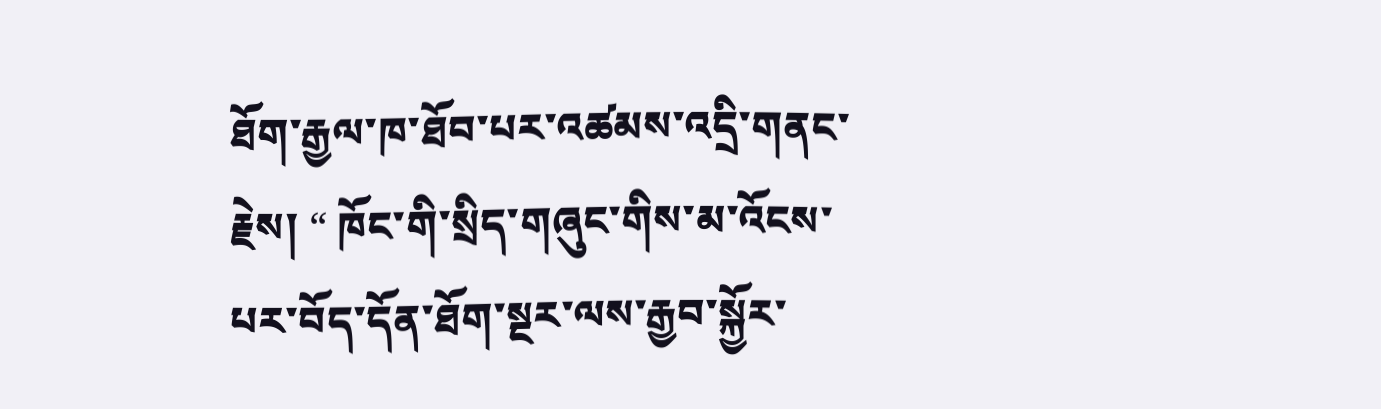ཐོག་རྒྱལ་ཁ་ཐོབ་པར་འཚམས་འདྲི་གནང་རྗེས། “ ཁོང་གི་སྲིད་གཞུང་གིས་མ་འོངས་པར་བོད་དོན་ཐོག་སྔར་ལས་རྒྱབ་སྐྱོར་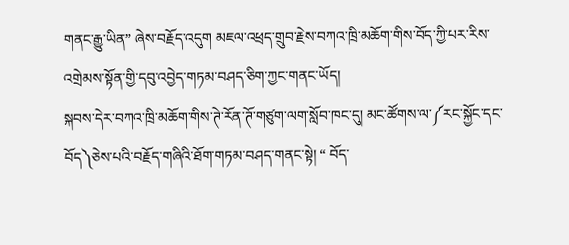གནང་རྒྱུ་ཡིན” ཞེས་བརྗོད་འདུག མཇལ་འཕྲད་གྲུབ་རྗེས་བཀའ་ཁྲི་མཆོག་གིས་བོད་ཀྱི་པར་རིས་འགྲེམས་སྟོན་གྱི་དབུ་འབྱེད་གཏམ་བཤད་ཅིག་ཀྱང་གནང་ཡོད།
སྐབས་དེར་བཀའ་ཁྲི་མཆོག་གིས་ཊེ་རོན་ཊོ་གཙུག་ལག་སློབ་ཁང་དུ། མང་ཚོགས་ལ་༼རང་སྐྱོང་དང་བོད༽ཅེས་པའི་བརྗོད་གཞིའི་ཐོག་གཏམ་བཤད་གནང་སྟེ། “ བོད་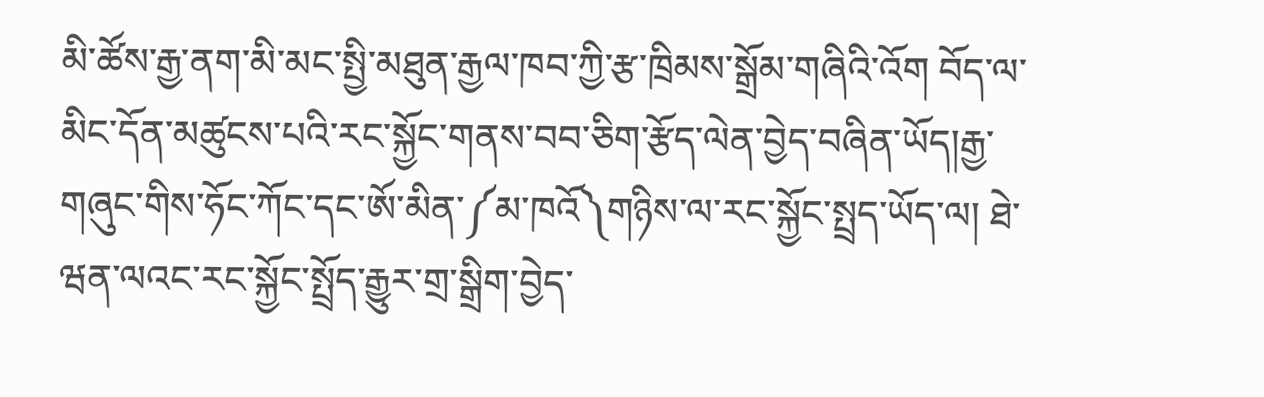མི་ཚོས་རྒྱ་ནག་མི་མང་སྤྱི་མཐུན་རྒྱལ་ཁབ་ཀྱི་རྩ་ཁྲིམས་སྒྲོམ་གཞིའི་འོག བོད་ལ་མིང་དོན་མཚུངས་པའི་རང་སྐྱོང་གནས་བབ་ཅིག་རྩོད་ལེན་བྱེད་བཞིན་ཡོད།རྒྱ་གཞུང་གིས་ཧོང་ཀོང་དང་ཨོ་མིན་༼མ་ཁའོ༽གཉིས་ལ་རང་སྐྱོང་སྤྲད་ཡོད་ལ། ཐེ་ཝན་ལའང་རང་སྐྱོང་སྤྲོད་རྒྱུར་གྲ་སྒྲིག་བྱེད་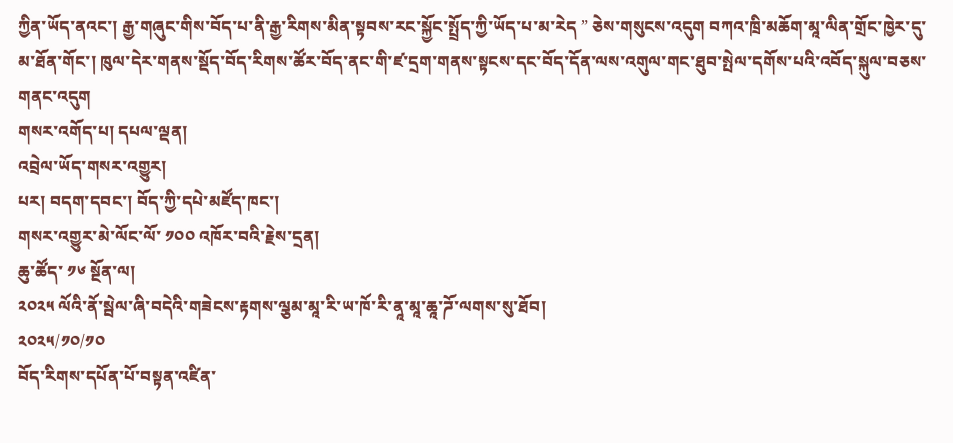ཀྱིན་ཡོད་ནའང་། རྒྱ་གཞུང་གིས་བོད་པ་ནི་རྒྱ་རིགས་མིན་སྟབས་རང་སྐྱོང་སྤྲོད་ཀྱི་ཡོད་པ་མ་རེད ” ཅེས་གསུངས་འདུག བཀའ་ཁྲི་མཆོག་མཱ་ལིན་གྲོང་ཁྱེར་དུ་མ་ཐོན་གོང་། ཁུལ་དེར་གནས་སྡོད་བོད་རིགས་ཚོར་བོད་ནང་གི་ཛ་དྲག་གནས་སྟངས་དང་བོད་དོན་ལས་འགུལ་གང་ཐུབ་སྤེལ་དགོས་པའི་འབོད་སྐུལ་བཅས་གནང་འདུག
གསར་འགོད་པ། དཔལ་ལྡན།
འབྲེལ་ཡོད་གསར་འགྱུར།
པར། བདག་དབང་། བོད་ཀྱི་དཔེ་མཛོད་ཁང་།
གསར་འགྱུར་མེ་ལོང་ལོ་ ༡༠༠ འཁོར་བའི་རྗེས་དྲན།
ཆུ་ཚོད་ ༡༦ སྔོན་ལ།
༢༠༢༥ ལོའི་ནོ་སྦེལ་ཞི་བདེའི་གཟེངས་རྟགས་ལྕམ་མཱ་རི་ཡ་ཁོ་རི་ནཱ་མཱ་ཆཱ་ཌོ་ལགས་སུ་ཐོབ།
༢༠༢༥/༡༠/༡༠
བོད་རིགས་དཔོན་པོ་བསྟན་འཛིན་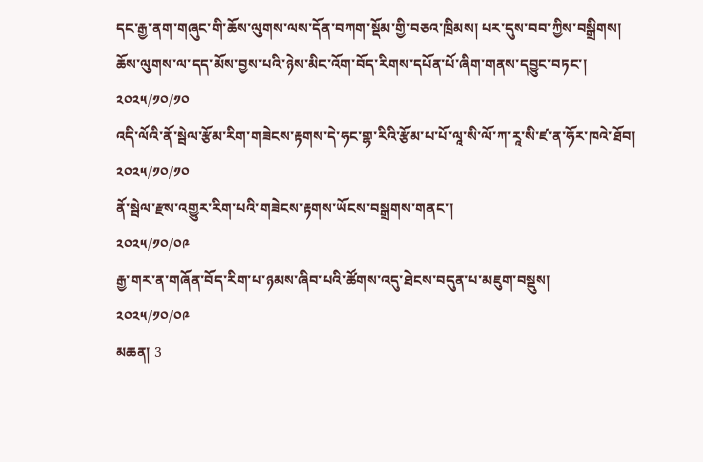དང་རྒྱ་ནག་གཞུང་གི་ཆོས་ལུགས་ལས་དོན་བཀག་སྡོམ་གྱི་བཅའ་ཁྲིམས། པར་དུས་བབ་ཀྱིས་བསྒྲིགས།
ཆོས་ལུགས་ལ་དད་མོས་བྱས་པའི་ཉེས་མིང་འོག་བོད་རིགས་དཔོན་པོ་ཞིག་གནས་དབྱུང་བཏང་།
༢༠༢༥/༡༠/༡༠
འདི་ལོའི་ནོ་སྦེལ་རྩོམ་རིག་གཟེངས་རྟགས་དེ་ཧང་གྷ་རིའི་རྩོམ་པ་པོ་ལཱ་སི་ལོ་ཀ་རཱ་སི་ཛ་ན་ཧོར་ཁའེ་ཐོབ།
༢༠༢༥/༡༠/༡༠
ནོ་སྦེལ་རྫས་འགྱུར་རིག་པའི་གཟེངས་རྟགས་ཡོངས་བསྒྲགས་གནང་།
༢༠༢༥/༡༠/༠༩
རྒྱ་གར་ན་གཞོན་བོད་རིག་པ་ཉམས་ཞིབ་པའི་ཚོགས་འདུ་ཐེངས་བདུན་པ་མཇུག་བསྡུས།
༢༠༢༥/༡༠/༠༩
མཆན། 3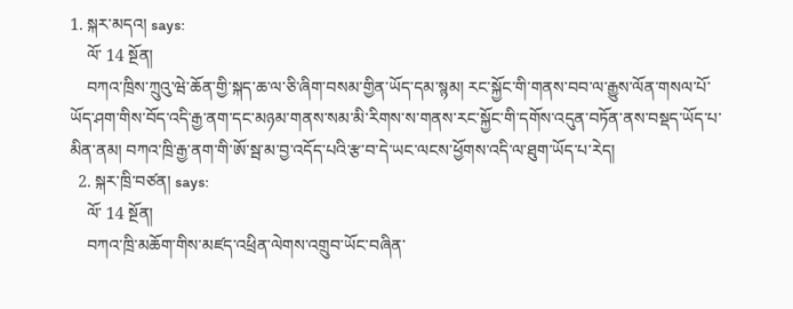1. སྐར་མདའ། says:
    ལོ་ 14 སྔོན།
    བཀའ་ཁྲིས་ཀྲུའུ་ཝེ་ཆོན་གྱི་སྐད་ཆ་ལ་ཅི་ཞིག་བསམ་གྱིན་ཡོད་དམ་སྙམ། རང་སྐྱོང་གི་གནས་བབ་ལ་རྒྱུས་ལོན་གསལ་པོ་ཡོད་ཤག་གིས་བོད་འདི་རྒྱ་ནག་དང་མཉམ་གནས་སམ་མི་རིགས་ས་གནས་རང་སྐྱོང་གི་དགོས་འདུན་བཏོན་ནས་བསྡད་ཡོད་པ་མིན་ནམ། བཀའ་ཁྲི་རྒྱ་ནག་གི་ཨོ་སྦ་མ་བྱ་འདོད་པའི་རྩ་བ་དེ་ཡང་ལངས་ཕྱོགས་འདི་ལ་ཐུག་ཡོད་པ་རེད།
  2. སྐར་ཁྲི་བཙན། says:
    ལོ་ 14 སྔོན།
    བཀའ་ཁྲི་མཆོག་གིས་མཛད་འཕྲིན་ལེགས་འགྲུབ་ཡོང་བཞིན་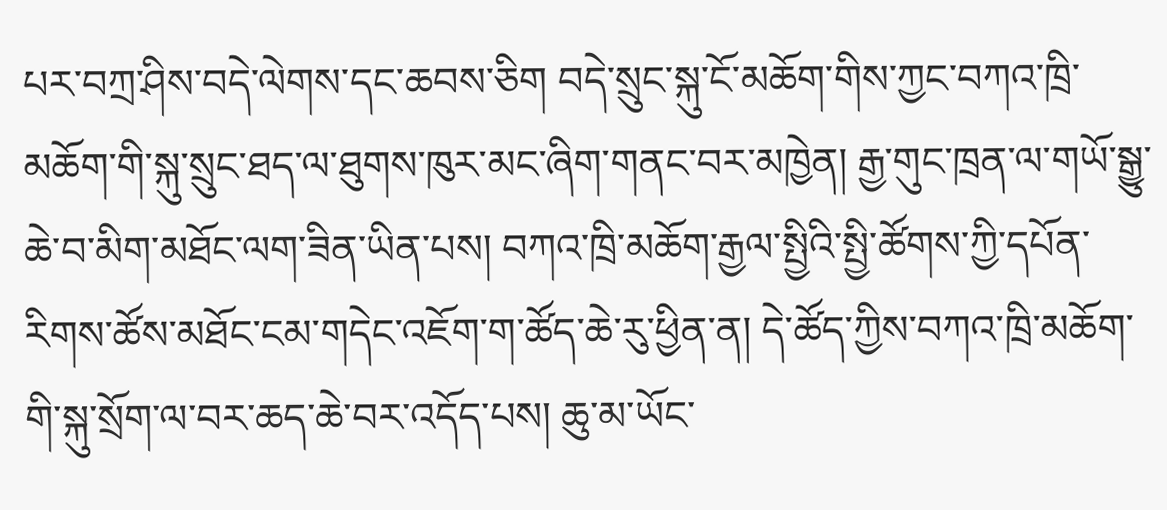པར་བཀྲ་ཤིས་བདེ་ལེགས་དང་ཆབས་ཅིག བདེ་སྲུང་སྐུ་ངོ་མཆོག་གིས་ཀྱང་བཀའ་ཁྲི་མཆོག་གི་སྐུ་སྲུང་ཐད་ལ་ཐུགས་ཁུར་མང་ཞིག་གནང་བར་མཁྱེན། རྒྱ་གུང་ཁྲན་ལ་གཡོ་སྒྱུ་ཆེ་བ་མིག་མཐོང་ལག་ཟིན་ཡིན་པས། བཀའ་ཁྲི་མཆོག་རྒྱལ་སྤྱིའི་སྤྱི་ཚོགས་ཀྱི་དཔོན་རིགས་ཚོས་མཐོང་ངམ་གདེང་འཇོག་ག་ཚོད་ཆེ་རུ་ཕྱིན་ན། དེ་ཚོད་ཀྱིས་བཀའ་ཁྲི་མཆོག་གི་སྐུ་སྲོག་ལ་བར་ཆད་ཆེ་བར་འདོད་པས། ཆུ་མ་ཡོང་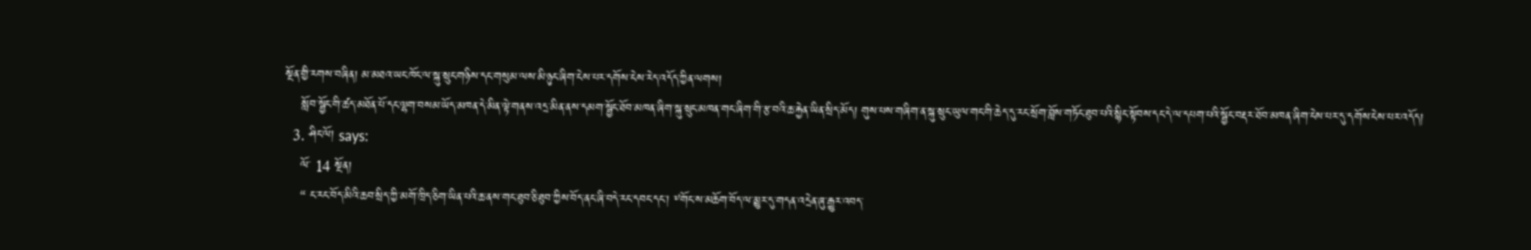སྔོན་གྱི་རགས་བཞིན། མ་མཐའ་ཡང་ཁོང་ལ་སྐུ་སྲུང་གཉིས་དང་གསུམ་ལས་མི་ཉུང་ཞིག་ངེས་པར་དགོས་ངེས་རེད་འདོད་ཀྱིན་ལགས།
    སློབ་སྦྱོང་གི་ཚད་མཐོན་པོ་དང་ལྷག་བསམ་ཡོད་མཁན་དེ་མིན་ལྟེ་གནས་འདྲ་མིན་ནས་དམག་སྦྱོང་ཐོབ་མཁན་ཞིག་སྐུ་སྲུང་མཁན་གང་ཞིག་གི་རྩ་བའི་ཆ་རྐྱེན་ཡིན་སྲིད་མོད། གུས་པས་གཞིག་ན་སྐུ་སྲུང་ཡུལ་གང་གི་ཆེད་དུ་རང་སྲོག་བློས་གཏོང་ཐུབ་པའི་སྙིང་སྟོབས་དང་དེ་ལ་དཔག་པའི་སྦྱོང་བརྡར་ཐོབ་མཁན་ཞིག་ངེས་པར་དུ་དགོས་ངེས་པར་འདོད།
  3. ཤིང་ལོ། says:
    ལོ་ 14 སྔོན།
    “ ང་རང་བོད་མིའི་ཆབ་སྲིད་ཀྱི་མགོ་ཁྲིད་ཅིག་ཡིན་པའི་ཆ་ནས་གང་ཐུབ་ཅི་ཐུབ་ཀྱིས་བོད་ནང་ཞི་བདེ་རང་དབང་དང་། ༸གོང་ས་མཆོག་བོད་ལ་མྱུར་དུ་གདན་འདྲེན་ཞུ་རྒྱུར་འབད་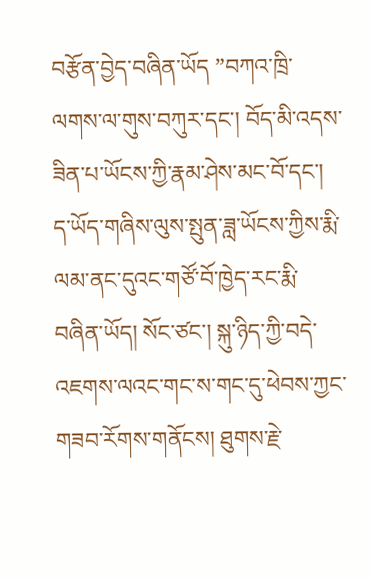བརྩོན་བྱེད་བཞིན་ཡོད ”བཀའ་ཁྲི་ལགས་ལ་གུས་བཀུར་དང་། བོད་མི་འདས་ཟིན་པ་ཡོངས་ཀྱི་རྣམ་ཤེས་མང་བོ་དང་། ད་ཡོད་གཞིས་ལུས་སྤུན་ཟླ་ཡོངས་ཀྱིས་རྨི་ལམ་ནང་དུའང་གཙོ་བོ་ཁྱེད་རང་རྨི་བཞིན་ཡོད། སོང་ཙང་། སྐུ་ཉིད་ཀྱི་བདེ་འཇགས་ལའང་གང་ས་གང་དུ་ཕེབས་ཀྱང་གཟབ་རོགས་གནོངས། ཐུགས་རྗེ་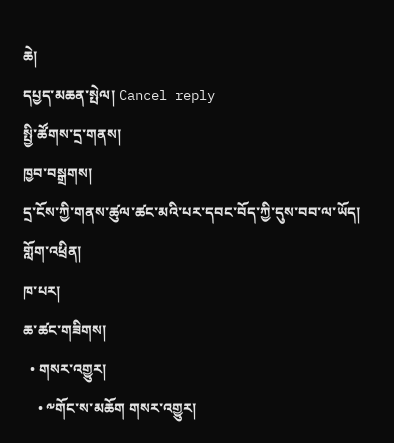ཆེ།
དཔྱད་མཆན་སྤེལ། Cancel reply
སྤྱི་ཚོགས་དྲ་གནས།
ཁྱབ་བསྒྲགས།
དྲ་ངོས་ཀྱི་གནས་ཚུལ་ཚང་མའི་པར་དབང་བོད་ཀྱི་དུས་བབ་ལ་ཡོད།
གློག་འཕྲིན།
ཁ་པར།
ཆ་ཚང་གཟིགས།
  • གསར་འགྱུར།
    • ༸གོང་ས་མཆོག གསར་འགྱུར།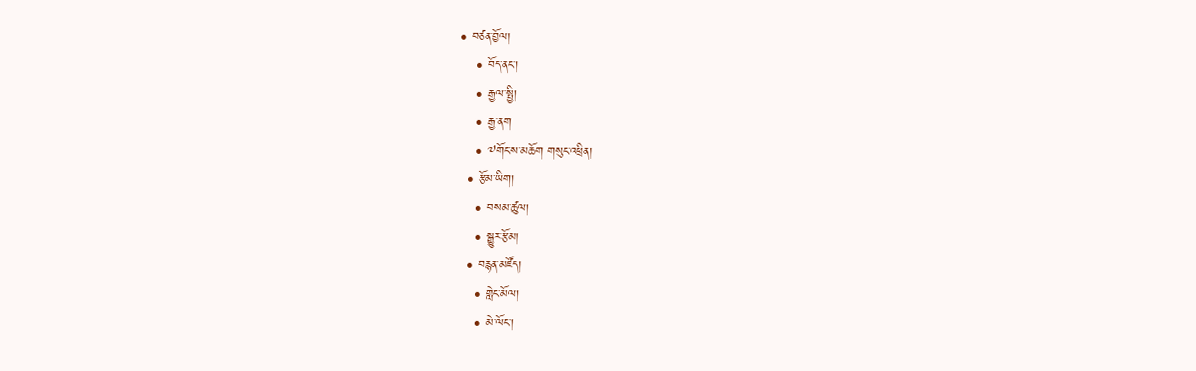• བཙན་བྱོལ།
    • བོད་ནང་།
    • རྒྱལ་སྤྱི།
    • རྒྱ་ནག
    • ༧གོང་ས་མཆོག གསུང་འཕྲིན།
  • རྩོམ་ཡིག།
    • བསམ་ཚུལ།
    • སྒྱུར་རྩོམ།
  • བརྙན་མཛོད།
    • གླེང་མོལ།
    • མེ་ལོང་།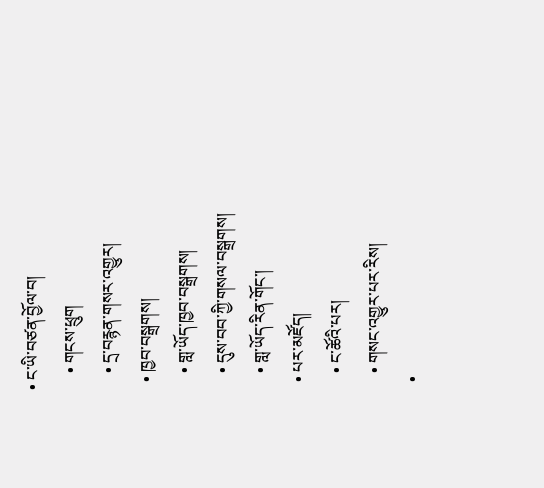• ང་ཡི་བཙན་བྱོལ་བ།
    • གངས་ཕྲུག
    • དྲ་བརྙན་གསར་འགྱུར།
  • ཁྱབ་བསྒྲགས།
    • གླ་ཡོད་ཁྱབ་བསྒྲགས།
    • དུས་བབ་ཀྱི་གསལ་བསྒྲགས།
    • གླ་ཡོད་རིན་གོང་།
  • པར་མཛོད།
    • ང་ཚོའི་པར།
    • གསང་འགྱུར་པར་རིས།
  •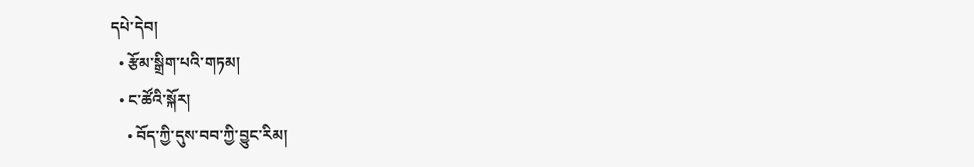དཔེ་དེབ།
  • རྩོམ་སྒྲིག་པའི་གཏམ།
  • ང་ཚོའི་སྐོར།
    • བོད་ཀྱི་དུས་བབ་ཀྱི་བྱུང་རིམ།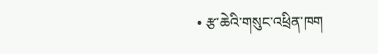• རྩ་ཆེའི་གསུང་འཕྲིན་ཁག